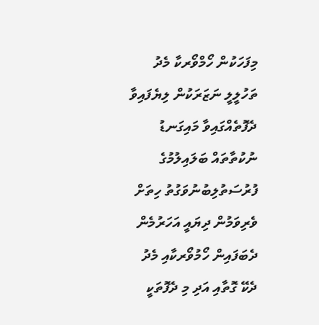މިފަހަކުން ހޯމްވޯރކާ މެދު ތަހުލީލީ ނަޒަރަކުން ލިޔެފައިވާ ދެފޮތެއްގައިވާ މައިގަނޑު ނުކުތާތައް ބަލައިލުމުގެ ފުރުސަތުލިބުނުވަގުތު ހިތަށް ވެރިވަމުން ދިޔައީ އަހަރުމެން ދެބަފައިން ހޯމުވޯރކާއި މެދު ދެކޭ ގޮތާއި އަދި މި ދެފޮތަކީ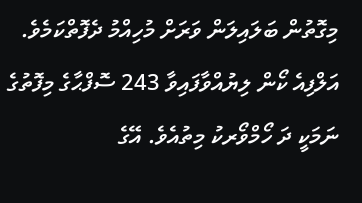މިގޮތުން ބަލައިލަން ވަރަށް މުހިއްމު ދެފޮތްކަމެވެ. އަލްފިއެ ކޯން ލިޔުއްވާފައިވާ 243 ސޮފްޙާގެ މިފޮތުގެ ނަމަކީ ދަ ހޯމްވޯރކު މިތުއެވެ. އޭގެ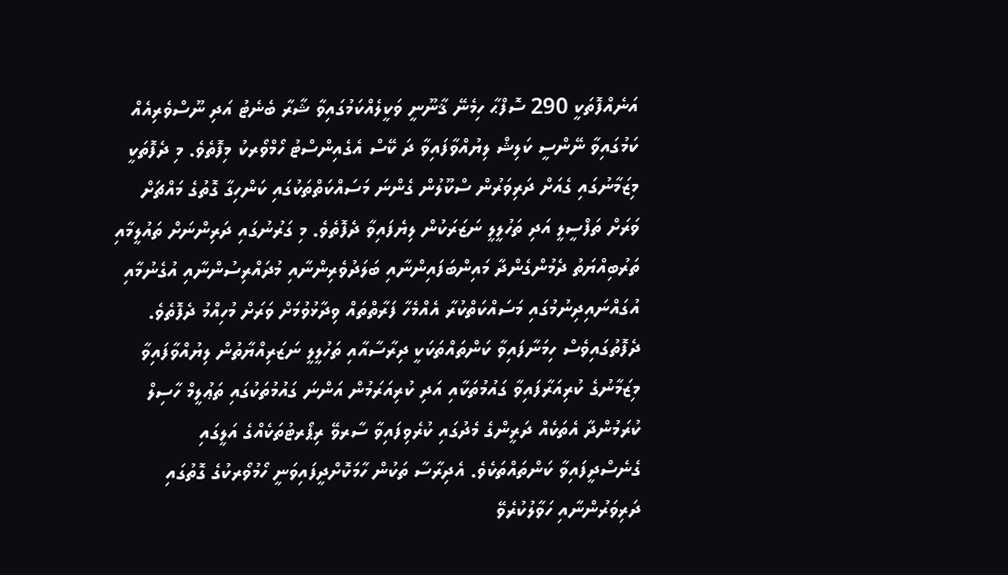އަނެއްފޮތަކީ 290 ސޮފްޙާ ހިމެނޭ ޤާނޫނީ ވަކީލެއްކަމުގައިވާ ޝާރާ ބެނެޓު އަދި ނޫސްވެރިއެއް ކަމުގައިވާ ނޭންސީ ކަލިޝް ލިޔުއްވާފައިވާ ދަ ކޭސް އެގެއިންސްޓު ހޯމްވޯރކު މިފޮތެވެ. މި ދެފޮތަކީ މިޒަމާނުގައި ގެއަށް ދަރިވަރުން ސްކޫލުން ގެންނަ މަސައްކަތްތަކުގައި ކަންހިގާ ގޮތުގެ މައްޗަށް ވަރަށް ތަފްސީލީ އަދި ތަހުލީލީ ނަޒަރަކުން ލިޔެފައިވާ ދެފޮތެވެ. މި ގަރުނުގައި ދަރިންނަށް ތައުލީމާއި ތަރުބިއްޔަތު ދެމުންގެންދާ މައިންބަފައިންނާއި ބަލަދުވެރިންނާއި މުދައްރިސުންނާއި އުގެނުމާއި އުގައްނައިދިނުމުގައި މަސައްކަތްކުރާ އެއްމެހާ ފަރާތްތައް ވިދާޅުވުމަށް ވަރަށް މުހިއްމު ދެފޮތެވެ.
ދެފޮތުގައިވެސް ހިމަނާފައިވާ ކަންތައްތަކަކީ ދިރާސާއާއި ތަހުލީލީ ނަޒަރިއްޔާތުން ލިޔުއްވާފައިވާ މިޒަމާނުގެ ކުރިއަރާފައިވާ ގައުމުތަކާއި އަދި ކުރިއަރަމުން އަންނަ ގައުމުތަކުގައި ތަޢުލީމް ހާސިލް ކުރަމުންދާ އެތަކެއް ދަރީންގެ މެދުގައި ކުރެވިފައިވާ ސާރވޭ ރިޕޯރޓުތަކެއްގެ އަލީގައި ގެނެސްދީފައިވާ ކަންތައްތަކެވެ. އެދިރާސާ ތަކުން ހާމަކޮށްދީފައިވަނީ ހޯމުވޯރކުގެ ގޮތުގައި ދަރިވަރުންނާއި ހަވާލުކުރެވޭ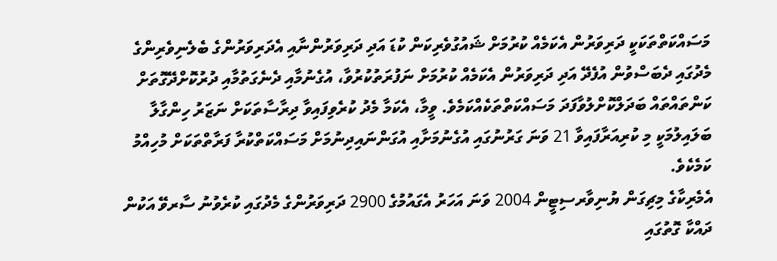މަސައްކަތްތަކަކީ ދަރިވަރުން އެކަމެއް ކުރުމަށް ޝައުގުވެރިކަން ކުޑަ އަދި ދަރިވަރުންނާއި އެދަރިވަރުންގެ ބެލެނިވެރިންގެ މެދުގައި ދެބަސްވުން އުފެދޭ އަދި ދަރިވަރުން އެކަމެއް ކުރުމަށް ނަފުރަތުކުރުވާ، އުގެނުމާއި ދެނެގަތުމާއި ދުރުކޮށްދޭގޮތަށް ކަންތައްތައް ބަދަލްކޮށްލުވާފަދަ މަސައްކަތްތަކެއްކަމެވެ. ވީމާ، އެކަމާ މެދު ކުރެވިފައިވާ ދިރާސާތަކަށް ނަޒަރު ހިންގާލާ ބަލައިލުމަކީ މި ކުރިއަރާފައިވާ 21 ވަނަ ގަރުނުގައި އުގެނުމަށާއި އުގަންނައިދިނުމަށް މަސައްކަތްކުރާ ފަރާތްތަކަށް މުހިއްމު ކަމެކެވެ.
އެމެރިކާގެ މިޗިގަން ޔުނިވާރސިޓީން 2004 ވަނަ އަހަރު އެގައުމުގެ 2900 ދަރިވަރުންގެ މެދުގައި ކުރެވުނު ސާރވޭ އަކުން ދައްކާ ގޮތުގައި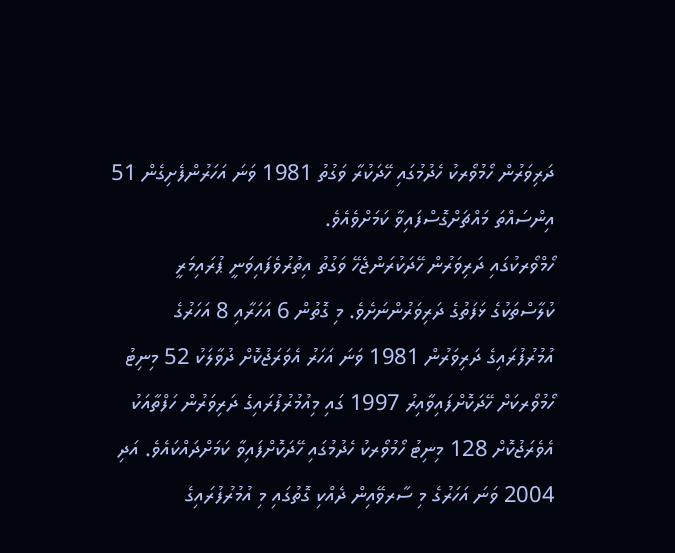ދަރިވަރުން ހޯމުވޯރކު ހެދުމުގައި ހޭދަކުރާ ވަގުތު 1981 ވަނަ އަހަރުންފެށިގެން 51 އިންސައްތަ މައްޗަށްގޮސްފައިވާ ކަމަށްވެއެވެ.
ހޯމްވޯރކުގައި ދަރިވަރުން ހޭދަކުރަންޖެހޭ ވަގުތު އިތުރުވެފައިވަނީ ޕުރައިމަރީ ކުލާސްތަކުގެ ޅަފަތުގެ ދަރިވަރުންނަށެވެ. މި ގޮތުން 6 އަހަރާއި 8 އަހަރުގެ އުމުރުފުރައިގެ ދަރިވަރުން 1981 ވަނަ އަހަރު އެވަރަޖުކޮށް ދުވާލަކު 52 މިނިޓު ހޯމުވޯރކަށް ހޭދަކޮށްފައިވާއިރު 1997 ގައި މިއުމުރުފުރައިގެ ދަރިވަރުން ހަފްތާއަކު އެވެރަޖުކޮށް 128 މިނިޓު ހޯމުވޯރކު ހެދުމުގައި ހޭދަކޮށްފައިވާ ކަމަށްދައްކައެވެ. އަދި 2004 ވަނަ އަހަރުގެ މި ސާރވޭއިން ދެއްކި ގޮތުގައި މި އުމުރުފުރައިގެ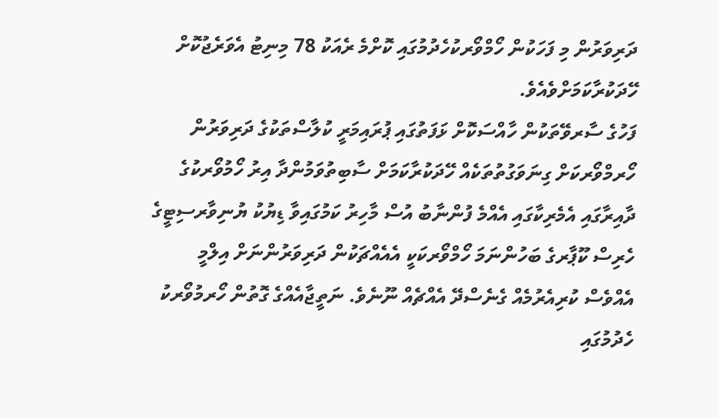ދަރިވަރުން މި ފަހަކުން ހޯމްވޯރކުހެދުމުގައި ކޮށްމެ ރެއަކު 78 މިނިޓު އެވަރެޖުކޮށް ހޭދަކުރާކަމަށްވެއެވެ.
ފަހުގެ ސާރވޭތަކުން ހާއްސަކޮށް ޅަފަތުގައި ޕުރައިމަރީ ކުލާސްތަކުގެ ދަރިވަރުން ހޯރމްވޯރކަށް ގިނަވަގުތުތަކެއް ހޭދަކުރާކަމަށް ސާބިތުވަމުންދާ އިރު ހޯމުވޯރކުގެ ދާއިރާގައި އެމެރިކާގައި އެއްމެ ފުންނާބު އުސް މާހިރު ކަމުގައިވާ ޑިޔުކު ޔުނިވާރސިޓީގެ ހެރިސް ކޫޕާރގެ ބަހުންނަމަ ހޯމްވޯރކަކީ އެއެއްޗަކުން ދަރިވަރުންނަށް އިލްމީ އެއްވެސް ކުރިއެރުމެއް ގެނެސްދޭ އެއްޗެއް ނޫނެވެ. ނަތީޖާއެއްގެ ގޮތުން ހޯރމުވޯރކު ހެދުމުގައި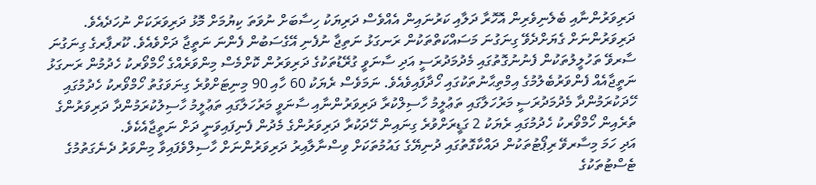ދަރިވަރުންނާއި ބެލެނިވެރިން އޮހޮރާ ދަލާއި ކަރުނައިން އެއްވެސް ދަރިޔަކު ހިސާބަށް ނުވަތަ ކިޔުމަށް މޮޅު ދަރިވަރަކަށް ނުހަދެއެވެ.
ދަރިވަރުންނަށް ގެޔަށްދެވޭ ގިނަގުނަ މަސައްކަތްތަކުން ރަނގަޅު ނަތިޖާ ނުފެނި އޭގެސަބުން ފެންނަ ނަތީޖާ ދަށްވެއެވެ. ކޫރޕާރގެ ގިނަގުނަ ސާރވޭ ތަހުލީލުތަކުން ފެނުނުގޮތުގައި މެދުމަދުރަސީ އަދި ސާނަވީ ގުރޭޑުތަކުގެ ދަރިވަރުން ކޮށްމެސް މިންވަރެއްގެ ހޯމްވޯރކު ހެދުމުން ރަނގަޅު ނަތީޖާއެއް ފެންވަރުބެލުމުގެ އިމްތިޙާނުތަކުގައި ހޯދާފައިވެއެވެ. ނަމަވެސް ރެޔަކު 60 ހާއި 90 މިނިޓަށްވުރެ ގިނަވަގުތު ހޯމްވޯރކު ހެދުމުގައި ހޭދަކުރަމުންދާ މެދުމަދުރަސީ މަރުހަލާގައި ތަޢުލީމު ހާސިލްކުރާ ދަރިވަރުންނާއި ސާނަވީ މަރުހަލާގައި ތަޢުލީމު ހާސިލުކުރަމުންދާ ދަރިވަރުންގެ ތެރެއިން ހޯމްވޯރކު ހެދުމުގައި ރެޔަކު 2 ގަޑީރަށްވުރެ ގިނައިން ހޭދަކުރާ ދަރިވަރުންގެ މެދުން ފެނިފައިވަނީ ދަށް ނަތީޖާއެކެވެ.
އަދި ހަމަ މިސާރވޭ ރިޕޯޓުތަކުން ދައްކާގޮތުގައި ދުނިޔޭގެ ގައުމުތަކަށް ވިސްނާލާއިރު ދަރިވަރުންނަށް ހާސިލްވެފައިވާ މިންވަރު ދެނެގަތުމުގެ ޓެސްޓުތަކުގެ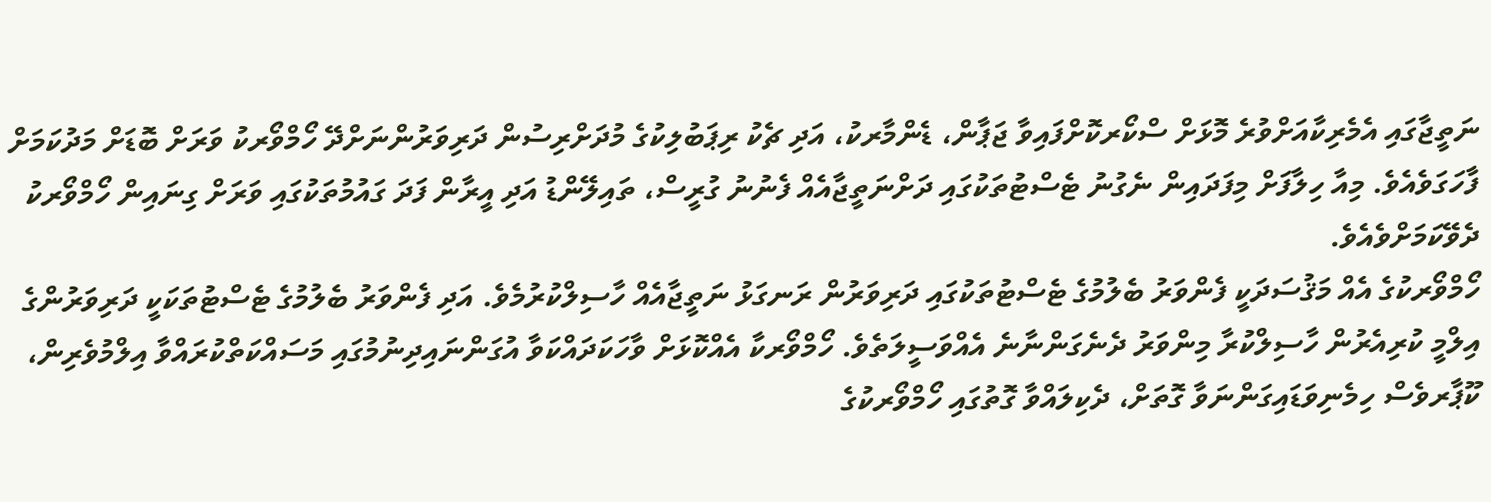ނަތީޖާގައި އެމެރިކާއަށްވުރެ މޮޅަށް ސްކޯރކޮށްފައިވާ ޖަޕާން، ޑެންމާރކު، އަދި ޗެކު ރިޕަބުލިކުގެ މުދަށްރިސުން ދަރިވަރުންނަށްދޭ ހޯމްވޯރކު ވަރަށް ބޮޑަށް މަދުކަމަށް ފާހަގަވެއެވެ. މިއާ ހިލާފަށް މިފަދައިން ނެގުނު ޓެސްޓުތަކުގައި ދަށްނަތީޖާއެއް ފެނުނު ގުރީސް، ތައިލޭންޑު އަދި އީރާން ފަދަ ގައުމުތަކުގައި ވަރަށް ގިނައިން ހޯމްވޯރކު ދެވޭކަމަށްވެއެވެ.
ހޯމްވޯރކުގެ އެއް މަޤުސަދަކީ ފެންވަރު ބެލުމުގެ ޓެސްޓުތަކުގައި ދަރިވަރުން ރަނގަޅު ނަތީޖާއެއް ހާސިލްކުރުމެވެ. އަދި ފެންވަރު ބެލުމުގެ ޓެސްޓުތަކަކީ ދަރިވަރުންގެ އިލްމީ ކުރިއެރުން ހާސިލްކުރާ މިންވަރު ދެނެގަންނާނެ އެއްވަސީލަތެވެ. ހޯމްވޯރކާ އެއްކޮޅަށް ވާހަކަދައްކަވާ އުގަންނައިދިނުމުގައި މަސައްކަތްކުރައްވާ އިލްމުވެރިން، ކޫޕާރވެސް ހިމެނިވަޑައިގަންނަވާ ގޮތަށް، ދެކިލައްވާ ގޮތުގައި ހޯމްވޯރކުގެ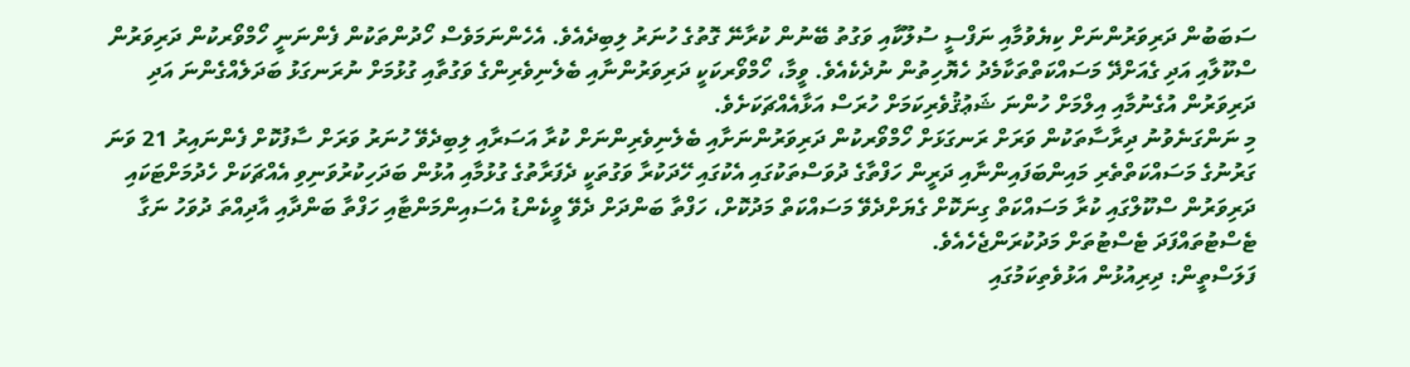ސަބަބުން ދަރިވަރުންނަށް ކިޔެވުމާއި ނަފްސީ ސުލޫކާއި ވަގުތު ބޭނުން ކުރާނޭ ގޮތުގެ ހުނަރު ލިބިދެއެވެ. އެހެންނަމަވެސް ހޯދުންތަކުން ފެންނަނީ ހޯމްވޯރކުން ދަރިވަރުން ސްކޫލާއި އަދި ގެއަށްދޭ މަސައްކަތްތަކާމެދު ހެޔޮހިތުން ނުދެކެއެވެ. ވީމާ، ހޯމްވޯރކަކީ ދަރިވަރުންނާއި ބެލެނިވެރިންގެ ވަގުތާއި ގުޅުމަށް ނުރަނގަޅު ބަދަލެއްގެންނަ އަދި ދަރިވަރުން އުގެނުމާއި އިލްމަށް ހުންނަ ޝަޢުޤުވެރިކަމަށް ހުރަސް އަޅާއެއްޗަކަށެވެ.
މި ނަންގަނެވުނު ދިރާސާތަކުން ވަރަށް ރަނގަޅަށް ހޯމްވޯރކުން ދަރިވަރުންނަށާއި ބެލެނިވެރިންނަށް ކުރާ އަސަރާއި ލިބިދެވޭ ހުނަރު ވަރަށް ސާފުކޮށް ފެންނައިރު 21 ވަނަ ގަރުނުގެ މަސައްކަތްތެރި މައިންބަފައިންނާއި ދަރީން ހަފްތާގެ ދުވަސްތަކުގައި އެކުގައި ހޭދަކުރާ ވަގުތަކީ ދެފަރާތުގެ ގުޅުމާއި އުޅުން ބަދަހިކުރުވަނިވި އެއްޗަކަށް ހެދުމަށްޓަކައި ދަރިވަރުން ސްކޫލްގައި ކުރާ މަސައްކަތް ގިނަކޮށް ގެޔަށްދެވޭ މަސައްކަތް މަދުކޮށް، ހަފްތާ ބަންދަށް ދެވޭ ވީކެންޑު އެސައިންމަންޓާއި ހަފްތާ ބަންދާއި އާދިއްތަ ދުވަހު ނަގާ ޓެސްޓުތައްފަދަ ޓެސްޓުތަށް މަދުކުރަންޖެހެއެވެ.
ފަލަސްތީން: ދިރިއުޅުން އަޅުވެތިކަމުގައި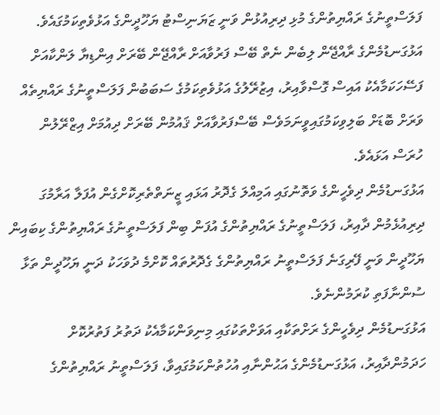ފަލަސްތީނުގެ ރައްޔިތުންގެ މުޅި ދިރިއުޅުން ވަނީ ޒަޔަނިސްޓު ޔަހޫދީންގެ އަޅުވެތިކަމުގައެވެ. އަޅުގަނޑުމެންގެ ރާއްޖޭން ލިބެން ނެތް ބޭސް ފަރުވާއަށް ރާއްޖޭން ބޭރަށް އިންޑިޔާ ލަންކާއަށް ފަސޭހަކަމާއެކު އައިސް ގޮސްވާއިރު، އިޒުރޭލުގެ އަޅުވެތިކަމުގެ ސަބަބުން ފަލަސްތީނުގެ ރައްޔިތެއް ވަރަށް ބޮޑަށް ބަލިވިކަމުގައިވީނަމަވެސް ބޭސްފަރުވާއަށް ޤައުމުން ބޭރަށް ދިއުމަށް އިޒްރޭލުން ހުރަސް އަޅައެވެ.
އަޅުގަނޑުމެން ދިވެހީންގެ ވަތޮނުގައި އަމިއްލަ ގެދޮރު އަޅައި ޒީނަތްތެރިކޮށްގެން އުފަލާ އަރާމުގަ ދިރިއުޅެމުން ދާއިރު، ފަލަސްތީނުގެ ރައްޔިތުންގެ އުފަން ބިން ފަލަސްތީނުގެ ރައްޔިތުންގެ ކިބައިން ޔަހޫދީން ވަނީ ފޭރިގަނެ ފަލަސްތީނު ރައްޔިތުންގެ ގެދޮރުތައް ކޮށްމެ ދުވަހަކު ދަނީ ޔަހޫދީން ތަޅާ ސުންނާފަތި ކުރަމުންނެވެ.
އަޅުގަނޑުމެން ދިވެހީންގެ ރަށްތަކާއި އަވަށްތަކުގައި މިނިވަންކަމާއެކު ދަތުރު ފަތުރުކޮށް ހަދަމުންދާއިރު، އަޅުގަނޑުމެންގެ އަޙުންނާއި އުހުތުންކަމުގައިވާ، ފަލަސްތީނު ރައްޔިތުންގެ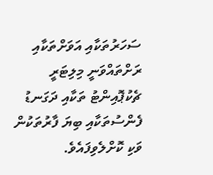ސަހަރުތަކާއި އަވަށްތަކާއި ރަށްތައްވަނީ މިލިޓަރީ ޗެކުޕޮއިންޓު ތަކާއި ދަގަނޑު ފެންސުތަކާއި ބިޔަ ފާރުތަކުން ވަކި ކޮށްލެވިފައެވެ.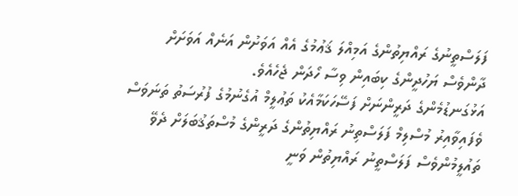ފަލަސްތީނުގެ ރައްޔިތުންގެ އަމިއްލަ ޤަޢުމުގެ އެއް އަވަށުން އަނެއް އަވަށަށް ދާންވެސް ޔަހުދީންގެ ކިބައިން ވިސާ ހޯދަން ޖެހެއެވެ.
އަޅުގަނޑުމެންގެ ދަރީންނަށް ފަސޭހަކަމާއެކު ތަޢުލީމް އުގެނުމުގެ ފުރުސަތު ތަނަވަސް ވެފައިވާއިރު މުސްލިމް ފަލަސްތިނު ރައްޔިތުންގެ ދަރީންގެ މުސްތަޤުބަލަށް ދެވޭ ތައުލީމުންވެސް ފަލަސްތީނު ރައްޔިތުން ވަނީ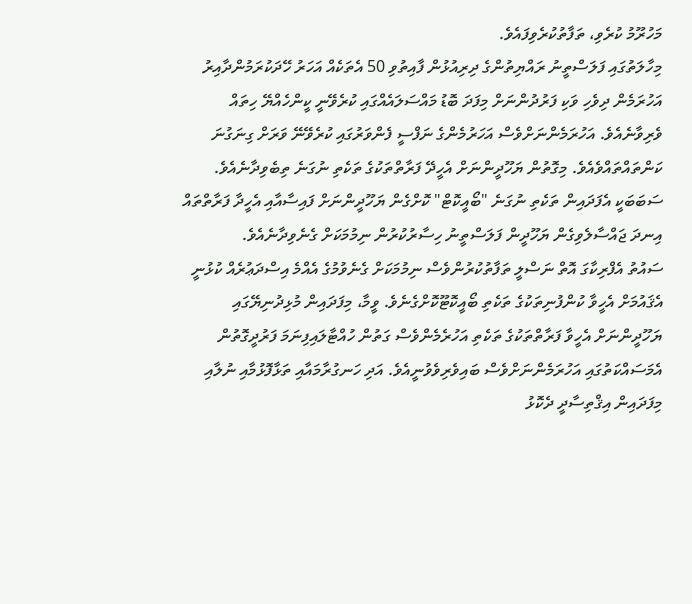މަހުރޫމު ކުރެވި، ތަފާތުކުރެވިފައެވެ.
މިހާލަތުގައި ފަލަސްތީނު ރައްޔިތުންގެ ދިރިއުޅުން ފާއިތުވި 50 އެތަކެއް އަހަރު ހޭދަކުރަމުންދާއިރު އަހުރަމެން ދިވެހި ވަކި ފަރުދުންނަށް މިފަދަ ބޮޑު މައްސަލައެއްގައި ކުރެވޭނީ ކީންހެއްޔޭ ހިތައް ވެރިވާނެއެވެ. އަހުރަމެންނަށްވެސް އަހަރުމެންގެ ނަފްސީ ފެންވަރުގައި ކުރެވޭނޭ ވަރަށް ގިނަގުނަ ކަންތައްތައްވެއެވެ. މިގޮތުން ޔަހޫދީންނަށް އެހީދޭ ފަރާތްތަކުގެ ތަކެތި ނުގަނެ ތިބެވިދާނެއެވެ. ސަބަބަކީ އެފަދައިން ތަކެތި ނުގަނެ "ބޯއީކޮޓް" ކޮށްގެން ޔަހޫދީންނަށް ފައިސާއާއި އެހީދާ ފަރާތްތައް އިނދަ ޖައްސާލެވިގެން ޔަހޫދީން ފަލަސްތީނު ހިސާރުކުރުން ނިމުމަކަށް ގެނެވިދާނެއެވެ.
ސައުތު އެފްރިކާގަ އޮތް ނަސްލީ ތަފާތުކުރުންވެސް ނިމުމަކަށް ގެނެވުމުގެ އެއްމެ އިސްދަޢުރެއް ކުޅުނީ އެޤައުމަށް އެހީވާ ކުންފުނިތަކުގެ ތަކެތި ބޯއީކޮޓޫކޮށްގެނެވެ. ވީމާ، މިފަދައިން މުޅިދުނިޔޭގައި ޔަހޫދީންނަށް އެހީވާ ފަރާތްތަކުގެ ތަކެތި އަހުރެމެންވެސް ގަތުން ހުއްޓާލައިފިނަމަ ފަރުދީގޮތުން އެމަސައްކަތުގައި އަހުރަމެންނަށްވެސް ބައިވެރިވެވުނީއެވެ. އަދި ހަނގުރާމައާއި ތަޅާފޮޅުމާއި ނުލާއި މިފަދައިން އިޤްތިސާދީ ދެކޮޅު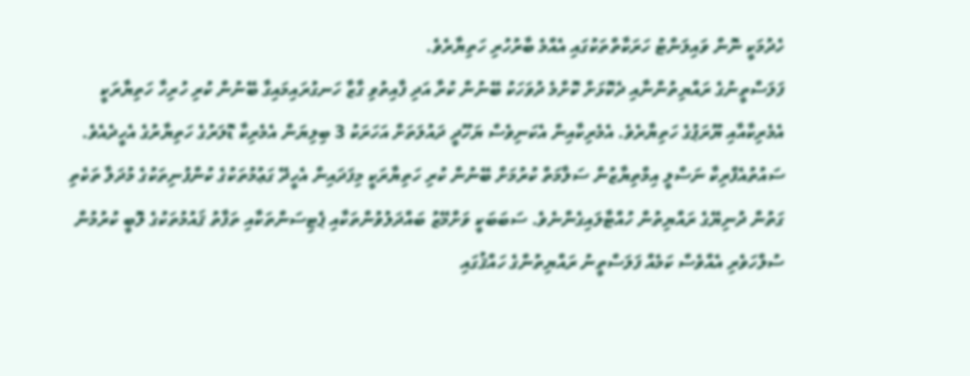ހެދުމަކީ ނޮން ވައިލަންޓު ހަރަކާތްތަކުގައި އެއްމެ ބާރުހުރި ހަތިޔާރެވެ.
ފަލަސްތީނުގެ ރައްޔިތުންނާއި ދެކޮޅަށް ކޮށްމެ ދުވަހަކު ބޭނުން ކުރާ އަދި ފާއިތުވި ގާޒާ ހަނގުރައިމައިގާ ބޭނުން ކުރި ހުރިހާ ހަތިޔާރަކީ އެމެރިކާއާއި ޔޫރަޕުގެ ހަތިޔާރެވެ. އެމެރިކާއިން އެކަނިވެސް ޔަހޫދީ ދައުލަތަށް އަހަރަކު 3 ބިލިޔަން އެމެރިކާ ޑޮލަރުގެ ހަތިޔާރުގެ އެހީދެއެވެ.
ސައުތުއެފްރިކާ ނަސްލީ އިމްތިޔާޒުން ސަލާމަތް ކުރުމަށް ބޭނުން ކުރި ހަތިޔާރަކީ މިފަދައިން އެހީދޭ ގަޢުމުތަކުގެ ކުންފުނިތަކުގެ މުދަލާ ތަކެތި ގަތުން ދުނިޔޭގެ ރައްޔިތުން ހުއްޓާލައިގެންނެވެ. ސަބަބަކީ ވަށްމޭޒު ބައްދަލުވުންތަކާއި ޕެޓިސަންތަކާއި ތަފާތު ޤައުމުތަކުގެ ލޮބީ ކުރުމުން ސުލްހަވެރި އެއްވެސް ކަމެއް ފަލަސްތީނު ރައްޔިތުންގެ ހައްޤުގައި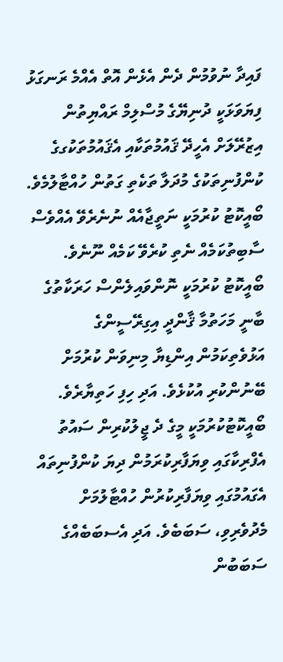ފައިދާ ނުވުމުން ދެން އެޅެން އޮތް އެއްމެ ރަނގަޅު ފިޔަވަޅަކީ ދުނިޔޭގެ މުސްލިމް ރައްޔިތުން އިޒުރޭލަށް އެހީދޭ ޤައުމުތަކާއި އެޤައުމުތަކުގގެ ކުންފުނިތަކުގެ މުދަލާ ތަކެތި ގަތުން ހުއްޓާލުމެވެ.
ބޯއީކޮޓު ކުރުމަކީ ނަތީޖާއެއް ނުނެރެވޭ އެއްވެސް ސާބިތުކަމެއް ނެތި ކުރެވޭ ކަމެއް ނޫނެވެ. ބޯއީކޮޓު ކުރުމަކީ ނޮންވައިލެންސް ހަރަކާތުގެ ބާނީ މަހަތުމާ ޤާންދީ އިގިރޭސީންގެ އަޅުވެތިކަމުން އިންޑިޔާ މިނިވަން ކުރުމަށް ބޭނުންކުރި އުކުޅެވެ. އަދި ހިފި ހަތިޔާރެވެ. ބޯއީކޮޓުކުރުމަކީ މީގެ ދެ ޖީލުކުރިން ސައުތު އެފްރިކާގައި ވިޔަފާރިކުރަމުން ދިޔަ ކުންފުނިތައް އެގައުމުގައި ވިޔަފާރިކުރުން ހުއްޓާލުމަށް މެދުވެރިވި، ސަބަބެވެ. އަދި އެސބަބެއްގެ ސަބަބުން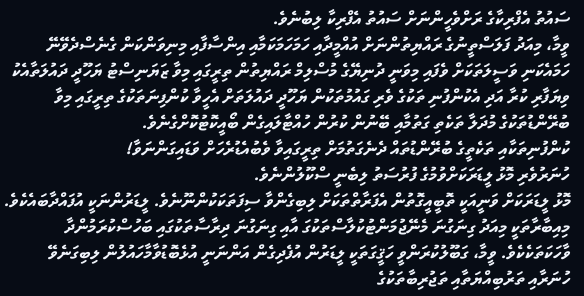ސައުތު އެފްރިކާގެ ރަށްވެހީންނަށް ސައުތު އެފްރިކާ ލިބުނެވެ.
ވީމާ، މިއަދު ފަލަސްތީނުގެ ރައްޔިތުންނަށް އުއްމީދާއި ހަމަހަމަކަމާއި އިންސާފާއި މިނިވަންކަން ގެނެސްދެވޭނޭ ހަމައެކަނި ވަސީލަތަކަށް ވެފައި މިވަނީ ދުނިޔޭގެ މުސްލިމް ރައްޔިތުން ތިރީގައި މިވާ ޒަޔަނިސްޓު ޔަހޫދީ ދައުލަތާއެކު ވިޔަފާރި ކުރާ އަދި އެކުންފުނި ތަކުގެ ވެރި ގައުމުތަކުން ޔަހޫދީ ދައުލަތަށް އެހީވާ ކުންފިނަތަކުގެ ތިރީގައި މިވާ ބުރޭންޑުތަކުގެ މުދަލާ ތަކެތި ގަތުމާއި ބޭނުން ކުރުން ހުއްޓާލައިގެން ބޯއީކޮޓުކޮށްގެނެވެ.
ކުންފުނިތަކާއި ތަކެތީގެ ބުރޭންޑުތައް ދެނެގަތުމަށް ތިރީގައިވާ ވެބުއެޑުރެހަށް ވަޑައިގަންނަވާ!
ހުނަރުވެރި މޮޅު ލީޑަރަކަށްވުމުގެ ފުރުސަތު ލިބެނީ ސްކޫލުންނެވެ.
މޮޅު ލީޑަރަކަށް ވަނީއަކީ ތޮބީއީގޮތުން އެފަރާތްތަކަށް ލިބިގެންވާ ސިފަތަކަކުންނޫނެވެ. ލީޑަރުންނަކީ އުފައްދާބައެކެވެ.
މިއިބާރާތަކީ މިއަދު ގިނަގުނަ މެނޭޖުމަންޓުކުލާސްތަކުގަ އާއި ގިނަގުނަ ދިރާސާތަކުގައި ބަހުސްކުރަމުންދާ ވާހަކަތަކެކެވެ. ވީމާ، ގަބޫލުކުރަންވީ ހަޤީގަތަކީ ލީޑަރުން އުފެދިގެން އަންނަނީ އުޅެބޮޑުވާމާހައުލުން ލިބިގަނެވޭ ހުނަރާއި ތަރުބިއްޔަތާއި ތަޖުރިބާތަކުގެ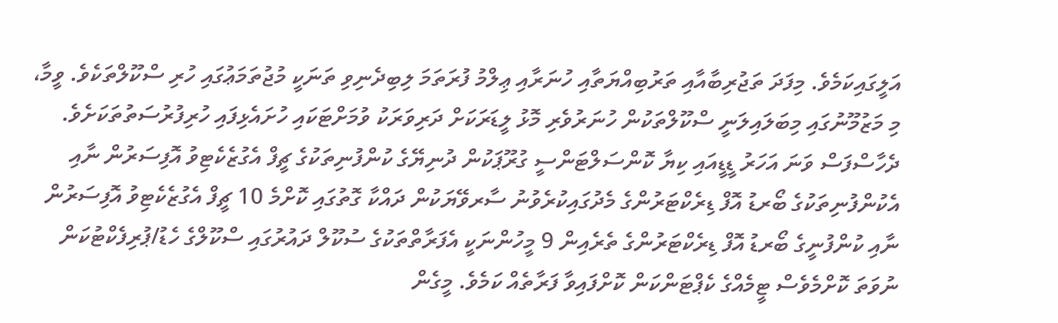އަލީގައިކަމެވެ. މިފަދަ ތަޖުރިބާއާއި ތަރުބިއްޔަތާއި ހުނަރާއި ޢިލްމު ފުރަތަމަ ލިބިދެނިވި ތަނަކީ މުޖުތަމަޢުގައި ހުރި ސްކޫލްތަކެވެ. ވީމާ، މި މަޒުމޫނުގައި މިބަލައިލަނީ ސްކޫލްތަކުން ހުނަރުވެރި މޮޅު ލީޑަރަކަށް ދަރިވަރަކު ވުމަށްޓަކައި ހުށައެޅިފައި ހުރިފުރުސަތުތަކަށެވެ.
ދެހާސްފަސް ވަނަ އަހަރު ޑީޑީއައި ކިޔާ ކޮންސަލްޓަންސީ ގުރޫޕަކުން ދުނިޔޭގެ ކުންފުނިތަކުގެ ޗީފް އެގުޒެކެޓިވު އޮފިސަރުން ނާއި އެކުންފުނިތަކުގެ ބޯރޑު އޮފް ޑިރެކްޓަރުންގެ މެދުގައިކުރެވުނު ސާރވޭޔަކުން ދައްކާ ގޮތުގައި ކޮށްމެ 10 ޗީފް އެގުޒެކެޓިވު އޮފިސަރުން ނާއި ކުންފުނީގެ ބޯރޑު އޮފް ޑިރެކްޓަރުންގެ ތެރެއިން 9 މީހުންނަކީ އެފަރާތްތަކުގެ ސުކޫލް ދައުރުގައި ސްކޫލްގެ ހެޑު/ޕުރިފެކްޓުކަން ނުވަތަ ކޮށްމެވެސް ޓީމެއްގެ ކެޕްޓަންކަން ކޮށްފައިވާ ފަރާތެއް ކަމެވެ. މީގެން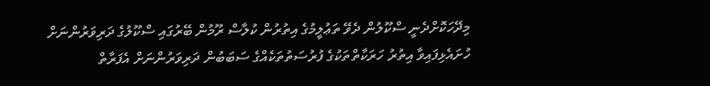މިދޭހަކޮށްދެނީ ސްކޫލުން ދެވޭ ތަޢުލީމުގެ އިތުރުން ކުލާސް ރޫމުން ބޭރުގައި ސްކޫލުގެ ދަރިވަރުންނަށް ހުށައެޅިފައިވާ އިތުރު ހަރަކާތްތަކުގެ ފުރުސަތުތަކެއްގެ ސަބަބުން ދަރިވަރުންނަށް އެފަރާތް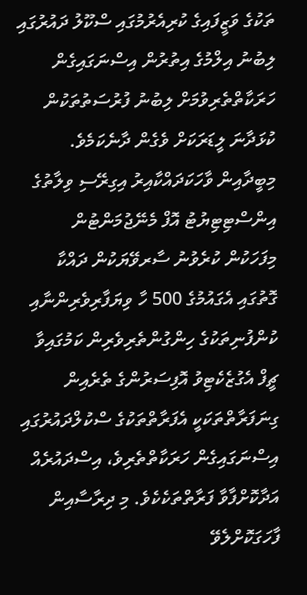ތަކުގެ ވަޒީފައިގެ ކުރިއެރުމުގައި ސްކޫލު ދައުރުގައި ލިބުނު އިލްމުގެ އިތުރުން އިސްނަގައިގެން ހަރަކާތްތެރިވުމަށް ލިބުނު ފުރުސަތުތަކުން ކުޅަދާނަ ލީޑަރަކަށް ވެގެން ދާނެކަމެވެ.
މިބީދާއިން ވާހަކަދައްކާއިރު އިގިރޭސި ވިލާތުގެ އިންސްޓިޓިޔުޓު އޮފް މެނޭޖުމަންޓުން މިފަހަކުން ކުރެވުނު ސާރވޭޔަކުން ދައްކާ ގޮތުގައި އެގައުމުގެ 500 ހާ ވިޔަފާރިވެރިންނާއި ކުންފުނިތަކުގެ ހިންގުންތެރިވެރިން ކަމުގައިވާ ޗީފް އެގުޒެކެޓިވު އޮފިސަރުންގެ ތެރެއިން ގިނަފަރާތްތަކަކީ އެފަރާތްތަކުގެ ސްކުލްދައުރުގައި އިސްނަގައިގެން ހަރަކާތްތެރިވެ، އިސްދައުރެއް އަދާކޮށްފާވާ ފަރާތްތަކެކެވެ. މި ދިރާސާއިން ފާހަގަކޮށްލެވޭ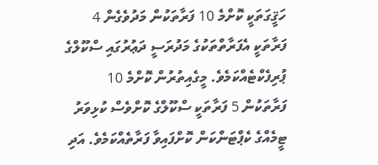ހަޤީގަތަކީ ކޮށްމެ 10 ފަރާތަކުން މަދުވެގެން 4 ފަރާތަކީ އެފަރާތްތަކުގެ މަދުރަސީ ދަޢުރުގައި ސްކޫލްގެ ޕުރިފެކްޓެއްކަމެވެ. މީގެއިތުރުން ކޮށްމެ 10 ފަރާތަކުން 5 ފަރާތަކީ ސްކޫލްގެ ކޮށްވެސް ކުޅިވަރު ޓީމެއްގެ ކެޕްޓަންކަން ކޮށްފައިވާ ފަރާތެއްކަމެވެ. އަދި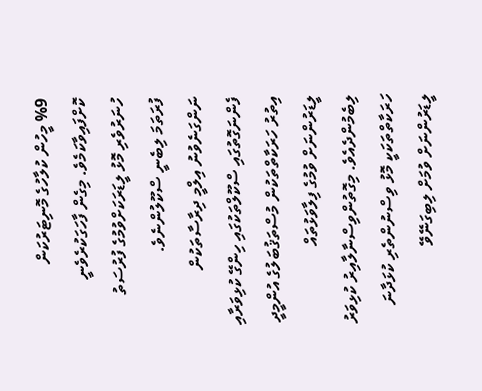%9 މީހުން ކުލާހުގެ މޮނިޓަރުކަން ކޮށްފައިވާކަމެވެ. މިގެން ފާހަގަކުރެވެނީ ހުނަރުވެރި މޮޅު ލީޑަރަކަށްވުމުގެ ފުރުސަތު ފުރަތަމަ ލިބެނީ ސްކޫލުންނެވެ.
ނަންގަނެވުނު އިލްމީ ދިރާސާތަކުން ފެންނަގޮތުގައި ސްކޫލްތަކުގައި ހިންގޭ ކުޅިވަރާއި އިތުރު ހަރަކާތްތަކުން މުސްތަޤުބަލުގެ އުންމީދީ ލީޑަރުންނަށް ވުމުގެ ފިލާވަޅުތައް ލިބެމުންދެއެވެ. މިގޮތުންވިސްނާލާއިރު ކުޅިވަރު ހަރަކާތްތަކަކީ މޮޅު ވިސްނުންތެރި ކުޅަދާނަ ލީޑަރުންނަށް ވުމަށް ލިބިގަނޭވޭ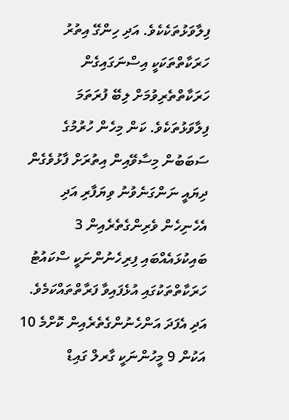ފިލާވަޅުތަކެކެވެ. އަދި ހިންގޭ އިތުރު ހަރަކާތްތަކަކީ އިސްނަގައިގެން ހަރަކާތްތެރިވުމަށް ލިބޭ ފުރަތަމަ ފިލާވަޅުތަކެވެ. ކަން މިހެން ހުރުމުގެ ސަބަބުން މިސާވޭއިން އިތުރަށް ފާޅުވެގެން ދިޔައީ ނަންގަނެވުނު ވިޔަފާރި އަދި އެހެނިހެން ވެރިންގެތެރެއިން 3 ބައިކުޅައެއްބައި ފިރިހެނުންނަކީ ސްކައުޓު ހަރަކާތްތަކުގައި އުޅެފައިވާ ފަރާތްތައްކަމެވެ. އަދި އެފަދަ އަންހެނުންގެތެރެއިން ކޮށްމެ 10 އަކުން 9 މީހުންނަކީ ގާރލް ގައިޑް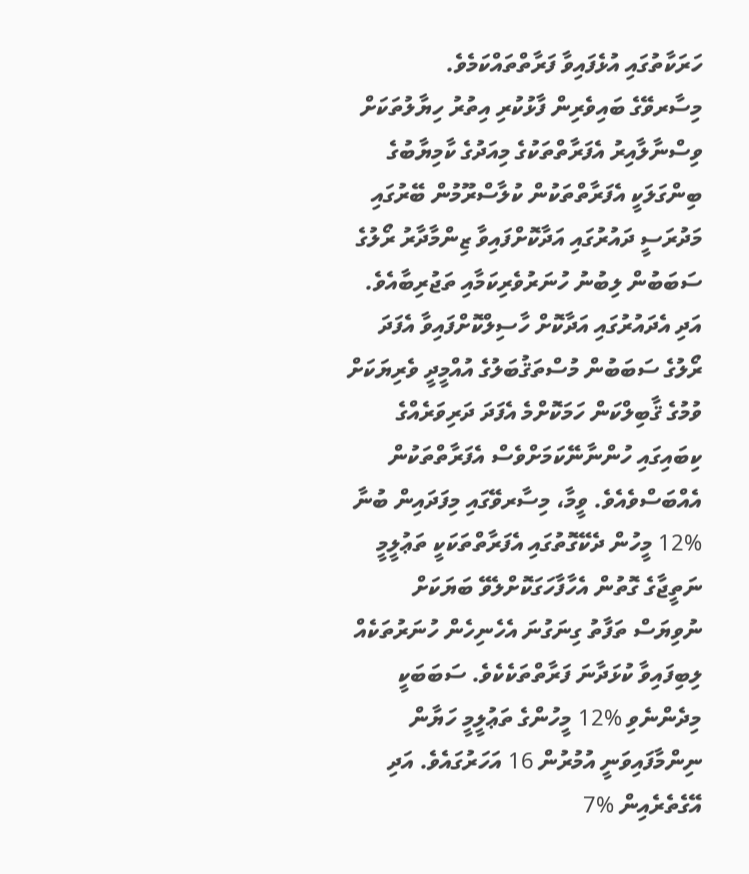ހަރަކާތުގައި އުޅެފައިވާ ފަރާތްތައްކަމެވެ.
މިސާރވޭގެ ބައިވެރިން ފާޅުކުރި އިތުރު ހިޔާލުތަކަށް ވިސްނާލާއިރު އެފަރާތްތަކުގެ މިއަދުގެ ކާމިޔާބުގެ ބިންގަލަކީ އެފަރާތްތަކުން ކުލާސްރޫމުން ބޭރުގައި މަދުރަސީ ދައުރުގައި އަދާކޮށްފައިވާ ޒިންމާދާރު ރޯލުގެ ސަބަބުން ލިބުނު ހުނަރުވެރިކަމާއި ތަޖުރިބާއެވެ. އަދި އެދައުރުގައި އަދާކޮށް ހާސިލްކޮށްފައިވާ އެފަދަ ރޯލުގެ ސަބަބުން މުސްތަޤުބަލުގެ އުއްމީދީ ވެރިޔަކަށް ވުމުގެ ޤާބިލްކަން ހަމަކޮށްމެ އެފަދަ ދަރިވަރެއްގެ ކިބައިގައި ހުންނާނޭކަމަށްވެސް އެފަރާތްތަކުން އެއްބަސްވެއެވެ. ވީމާ، މިސާރވޭގައި މިފަދައިން ބުނާ %12 މީހުން ދެކޭގޮތުގައި އެފަރާތްތަކަކީ ތަޢުލީމީ ނަތީޖާގެ ގޮތުން އެހާފާހަގަކޮށްލެވޭ ބަޔަކަށް ނުވިޔަސް ތަފާތު ގިނަގުނަ އެހެނިހެން ހުނަރުތަކެއް ލިބިފައިވާ ކުޅަދާނަ ފަރާތްތަކެކެވެ. ސަބަބަކީ މިދެންނެވި %12 މީހުންގެ ތަޢުލީމީ ހަޔާން ނިންމާފައިވަނީ އުމުރުން 16 އަހަރުގައެވެ. އަދި އޭގެތެރެއިން %7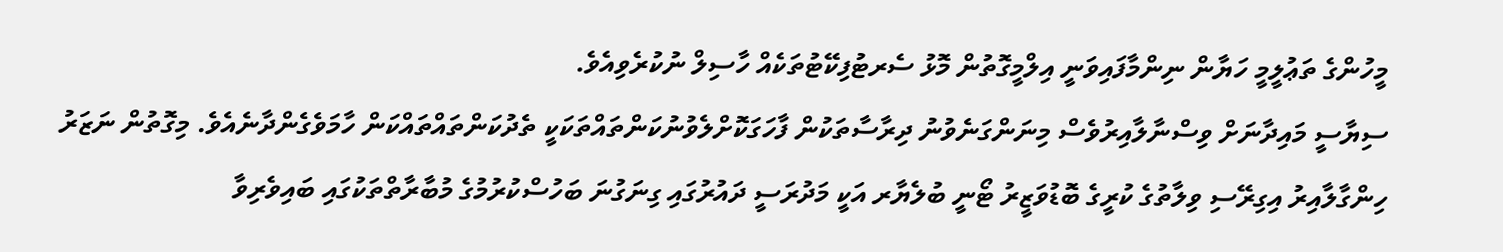މީހުންގެ ތަޢުލީމީ ހަޔާން ނިންމާފައިވަނީ އިލްމީގޮތުން މޮޅު ސެރޓުފިކޭޓުތަކެއް ހާސިލް ނުކުރެވިއެވެ.
ސިޔާސީ މައިދާނަށް ވިސްނާލާއިރުވެސް މިނަންގަނެވުނު ދިރާސާތަކުން ފާހަގަކޮށްލެވުނުކަންތައްތަކަކީ ތެދުކަންތައްތައްކަން ހާމަވެގެންދާނެއެވެ. މިގޮތުން ނަޒަރު ހިންގާލާއިރު އިގިރޭސި ވިލާތުގެ ކުރީގެ ބޮޑުވަޒީރު ޓޯނީ ބުލެޔާރ އަކީ މަދުރަސީ ދައުރުގައި ގިނަގުނަ ބަހުސްކުރުމުގެ މުބާރާތްތަކުގައި ބައިވެރިވާ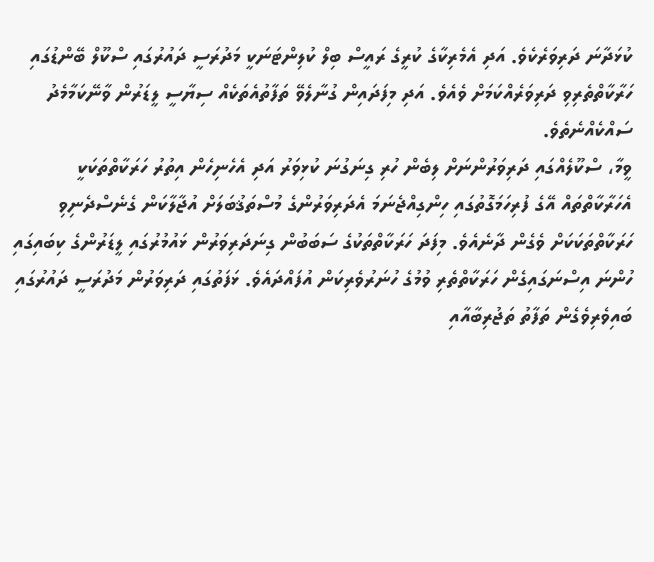ކުޅަދާނަ ދަރިވަރެކެވެ. އަދި އެމެރިކާގެ ކުރީގެ ރައީސް ބިލް ކުލިންޓަނަކީ މަދުރަސީ ދައުރުގައި ސްކޫލް ބޭންޑުގައި ހަރާކާތްތެރިވި ދަރިވަރެއްކަމަށް ވެއެވެ. އަދި މިފަދައިން ގުނާލެވޭ ތަފާތުއެތަކެއް ސިޔާސީ ލީޑަރުން ވާނޭކަމާމެދު ސައްކެއްނެތެވެ.
ވީމާ، ސްކޫލެއްގައި ދަރިވަރުންނަށް ލިބެން ހުރި ގިނަގުނަ ކުޅިވަރު އަދި އެހެނިހެން އިތުރު ހަރަކާތްތަކަކީ އެހަރާކާތްތައް އޭގެ ފުރިހަމަގޮތުގައި ހިންގިއްޖެނަމަ އެދަރިވަރުންގެ މުސްތަޤުބަލަށް އުޖާލާކަން ގެނެސްދެނިވި ހަރަކާތްތަކަކަށް ވެގެން ދާނެއެވެ. މިފަދަ ހަރަކާތްތަކުގެ ސަބަބުން ގިނަދަރިވަރުން ޅައުމުރުގައި ލީޑަރުންގެ ކިބައިގައި ހުންނަ އިސްނަގައިގެން ހަރަކާތްތެރި ވުމުގެ ހުނަރުވެރިކަން އުފައްދައެވެ. ޅަފަތުގައި ދަރިވަރުން މަދުރަސީ ދައުރުގައި ބައިވެރިވެގެން ތަފާތު ތަޖުރިބާއާއި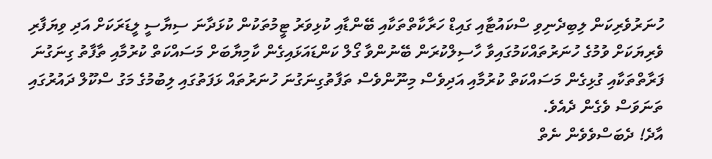ހުނަރުވެރިކަން ލިބިދެނިވި ސްކައުޓާއި ގައިޑް ހަރާކާތްތަކާއި ބޭންޑާއި ކުޅިވަރު ޓީމުތަކުން ކުޅަދާނަ ސިޔާސީ ލީޑަރަކަށް އަދި ވިޔަފާރި ވެރިޔަކަށް ވުމުގެ ހުނަރުތައްކަމުގައިވާ ހާސިލްކުރަން ބޭނުންވާ ގޯލް ކަންޑައަޅައިގެން ކާމިޔާބަށް މަސައްކަތް ކުރުމާއި ތާފާތު ގިނަގުނަ ފަރާތްތަކާއި ގުޅިގެން މަސައްކަތް ކުރުމާއި އަދިވެސް މިނޫންވެސް ތަފާތުގިނަގުނަ ހުނަރުތައް ޅަފަތުގައި ލިބުމުގެ މަގު ސްކޫލް ދައުރުގައި ތަނަވަސް ވެގެން ދެއެވެ.
އާދެ! ދެބަސްވެވެން ނެތް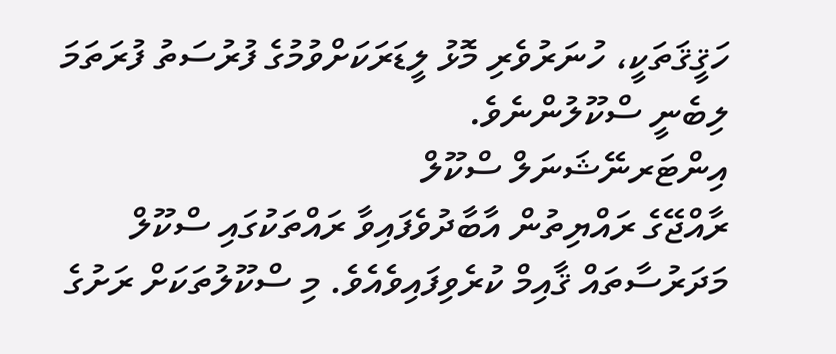ހަޤީޤަތަކީ، ހުނަރުވެރި މޮޅު ލީޑަރަކަށްވުމުގެ ފުރުސަތު ފުރަތަމަ ލިބެނީ ސްކޫލުންނެވެ.
އިންޓަރނޭޝަނަލް ސްކޫލް
ރާއްޖޭގެ ރައްޔިތުން އާބާދުވެފައިވާ ރައްތަކުގައި ސްކޫލް މަދަރުސާތައް ޤާއިމް ކުރެވިފައިވެއެވެ. މި ސްކޫލުތަކަށް ރަށުގެ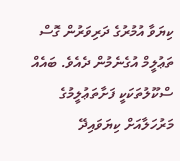ކިޔަވާ އުމުރުގެ ދަރިވަރުން ގޮސް ތަޢުލީމް އުގެނެމުން ދެއެވެ. ބައެއް ސްކޫލުތަކަކީ ފަށާތަޢުލީމުގެ މަރުހަލާއަށް ކިޔަވައިދޭ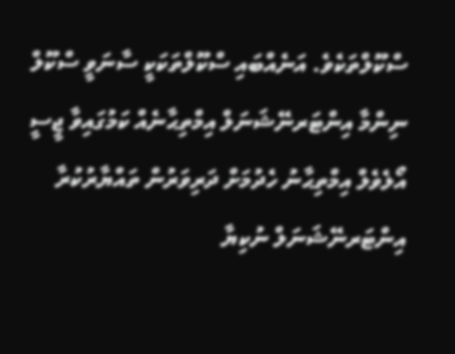ސްކޫލްތަކެވެ. އަނެއްބައި ސްކޫލްތަކަކީ ސާނަވީ ސްކޫލް ނިންމާ އިންޓަރނޭޝަނަލް އިމްތިޙާނެއް ކަމުގައިވާ ޖީސީ އޯލެވެލް އިމްތިޙާނު ހެދުމަށް ދަރިވަރުން ތައްޔާރުކުރާ އިންޓަރނޭޝަނަލް ނުކިޔާ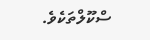ސްކޫލްތަކެވެ.